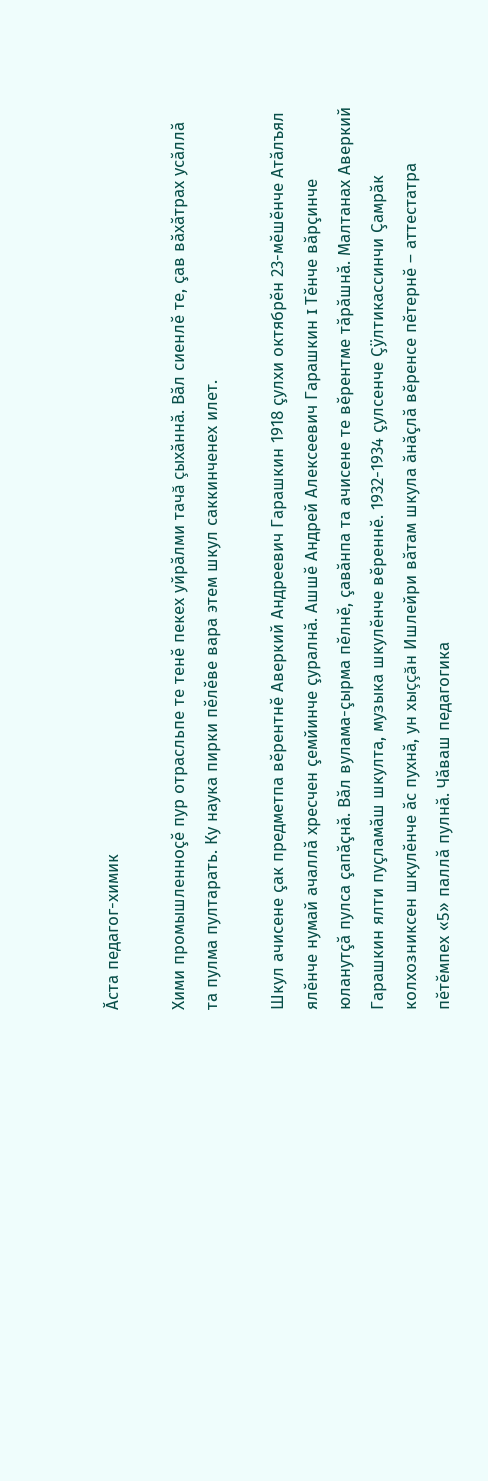Ăста педагог-химик

Хими промышленноçĕ пур отрасльпе те тенĕ пекех уйрăлми тачă çыхăннă. Вăл сиенлĕ те, çав вăхăтрах усăллă та пулма пултарать. Ку наука пирки пĕлĕве вара этем шкул саккинченех илет.

Шкул ачисене çак предметпа вĕрентнĕ Аверкий Андреевич Гарашкин 1918 çулхи октябрĕн 23-мĕшĕнче Атăлъял ялĕнче нумай ачаллă хресчен çемйинче çуралнă. Ашшĕ Андрей Алексеевич Гарашкин I Тĕнче вăрçинче юланутçă пулса çапăçнă. Вăл вулама-çырма пĕлнĕ, çавăнпа та ачисене те вĕрентме тăрăшнă. Малтанах Аверкий Гарашкин ялти пуçламăш шкулта, музыка шкулĕнче вĕреннĕ. 1932-1934 çулсенче Çÿлтикассинчи Çамрăк колхозниксен шкулĕнче ăс пухнă, ун хыççăн Ишлейри вăтам шкула ăнăçлă вĕренсе пĕтернĕ – аттестатра пĕтĕмпех «5» паллă пулнă. Чăваш педагогика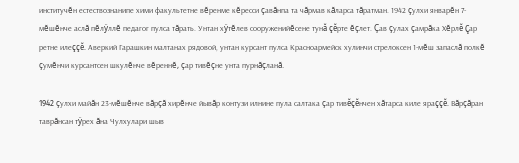институчĕн естествознанипе хими факультетне вĕренме кĕресси çавăнпа та чăрмав кăларса тăратман. 1942 çулхи январĕн 7-мĕшĕнче аслă пĕлÿллĕ педагог пулса тăрать. Унтан хÿтĕлев сооруженийĕсене тунă çĕрте ĕçлет. Çав çулах çамрăка Хĕрлĕ Çар ретне илеççĕ. Аверкий Гарашкин малтанах рядовой, унтан курсант пулса Красноармейск хулинчи стрелоксен 1-мĕш запаслă полкĕ çумĕнчи курсантсен шкулĕнче вĕреннĕ, çар тивĕçне унта пурнăçланă.

1942 çулхи майăн 23-мĕшĕнче вăрçă хирĕнче йывăр контузи илнине пула салтака çар тивĕçĕнчен хăтарса киле яраççĕ. Вăрçăран таврăнсан тÿрех ăна Чулхулари шыв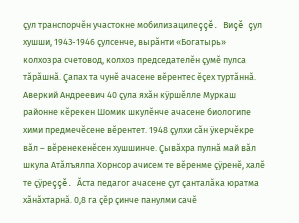çул транспорчĕн участокне мобилизацилеççĕ. Виçĕ çул хушши, 1943-1946 çулсенче, вырăнти «Богатырь» колхозра счетовод, колхоз председателĕн çумĕ пулса тăрăшнă. Çапах та чунĕ ачасене вĕрентес ĕçех туртăннă. Аверкий Андреевич 40 çула яхăн кÿршĕлле Муркаш районне кĕрекен Шомик шкулĕнче ачасене биологипе хими предмечĕсене вĕрентет. 1948 çулхи сăн ÿкерчĕкре вăл – вĕренекенĕсен хушшинче. Çывăхра пулнă май вăл шкула Атăлъялпа Хорнсор ачисем те вĕренме çÿренĕ, халĕ те çÿреççĕ. Ăста педагог ачасене çут çанталăка юратма хăнăхтарнă. 0,8 га çĕр çинче панулми сачĕ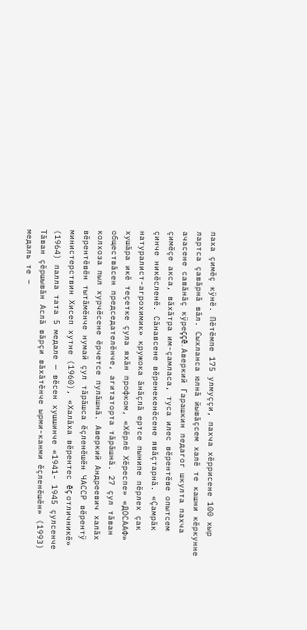паха çимĕç кÿнĕ. Пĕтĕмпе 175 улмуççи, пахча хĕррисене 100 хыр лартса çавăрнă вăл. Сыхланса юлнă йывăçсем халĕ те кашни кĕркунне ачасене савăнăç кÿреççĕ. Аверкий Гарашкин педагог шкулта пахча çимĕçе акса, вăхăтра им-çамласа, туса илес вĕрентĕве опытсем çинче никĕсленĕ. Сăнавсене вĕренекенĕсене явăçтарнă. «Çамрăк натуралист-агрохимик» кружока ăнăçлă ертсе пынипе пĕрлех çак хушăра икĕ теçетке çула яхăн профком, «Хĕрлĕ Хĕреспе» «ДОСААФ» обществăсен председателĕнче, агитаторта тăрăшнă. 27 çул тăван колхоза пыл хурчĕсене ĕрчетсе пулăшнă. Аверкий Андреевич халăх вĕрентĕвĕн тытăмĕнче нумай çул тăрăшса ĕçленĕшĕн ЧАССР вĕрентÿ министерствин Хисеп хутне (1960), «Халăха вĕрентес ĕç отличникĕ» (1964) палла тата 5 медале — вĕсен хушшинче «1941- 1945 çулсенче Тăван çĕршывăн Аслă вăрçи вăхăтĕнче ырми-канми ĕçленĕшĕн» (1993) медаль те –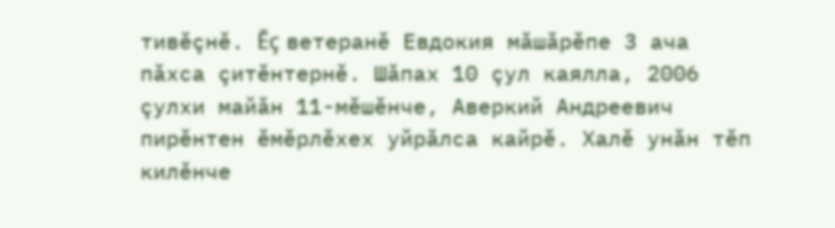тивĕçнĕ. Ĕç ветеранĕ Евдокия мăшăрĕпе 3 ача пăхса çитĕнтернĕ. Шăпах 10 çул каялла, 2006 çулхи майăн 11-мĕшĕнче, Аверкий Андреевич пирĕнтен ĕмĕрлĕхех уйрăлса кайрĕ. Халĕ унăн тĕп килĕнче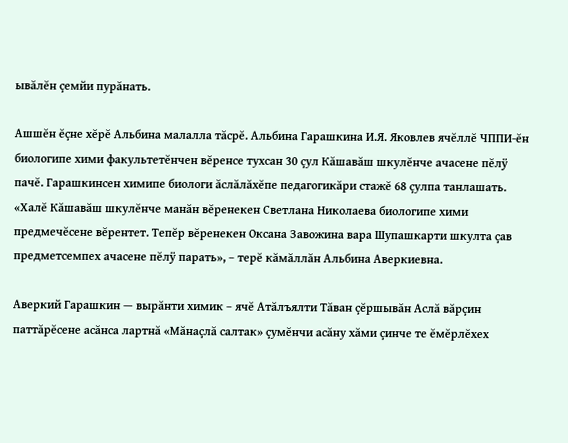ывăлĕн çемйи пурăнать.

Ашшĕн ĕçне хĕрĕ Альбина малалла тăсрĕ. Альбина Гарашкина И.Я. Яковлев ячĕллĕ ЧППИ-ĕн биологипе хими факультетĕнчен вĕренсе тухсан 30 çул Кăшавăш шкулĕнче ачасене пĕлÿ пачĕ. Гарашкинсен химипе биологи ăслăлăхĕпе педагогикăри стажĕ 68 çулпа танлашать. «Халĕ Кăшавăш шкулĕнче манăн вĕренекен Светлана Николаева биологипе хими предмечĕсене вĕрентет. Тепĕр вĕренекен Оксана Завожина вара Шупашкарти шкулта çав предметсемпех ачасене пĕлÿ парать», – терĕ кăмăллăн Альбина Аверкиевна.

Аверкий Гарашкин — вырăнти химик – ячĕ Атăлъялти Тăван çĕршывăн Аслă вăрçин паттăрĕсене асăнса лартнă «Мăнаçлă салтак» çумĕнчи асăну хăми çинче те ĕмĕрлĕхех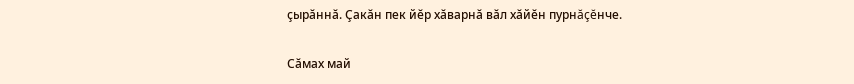çырăннă. Çакăн пек йĕр хăварнă вăл хăйĕн пурнăçĕнче.

Сăмах май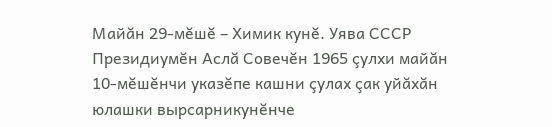Майăн 29-мĕшĕ – Химик кунĕ. Уява СССР Президиумĕн Аслă Совечĕн 1965 çулхи майăн 10-мĕшĕнчи указĕпе кашни çулах çак уйăхăн юлашки вырсарникунĕнче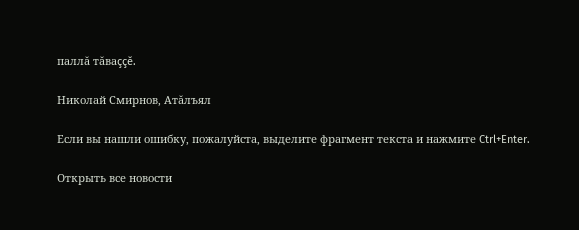паллă тăваççĕ.

Николай Смирнов, Атăлъял

Если вы нашли ошибку, пожалуйста, выделите фрагмент текста и нажмите Ctrl+Enter.

Открыть все новости